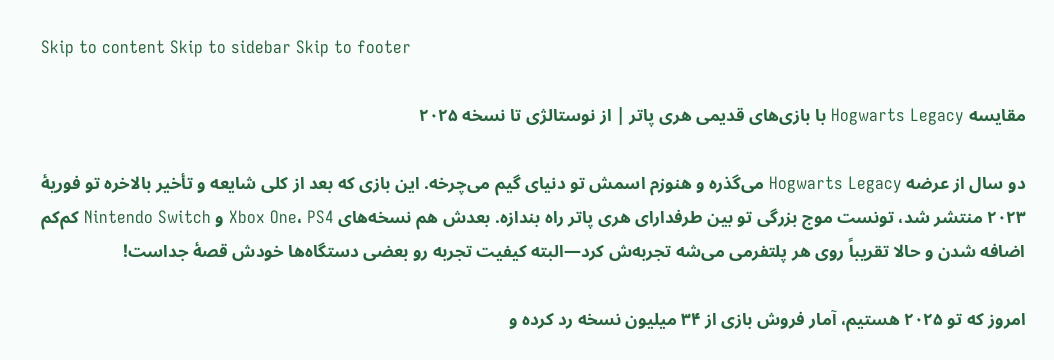Skip to content Skip to sidebar Skip to footer

مقایسه Hogwarts Legacy با بازی‌های قدیمی هری پاتر | از نوستالژی تا نسخه ۲۰۲۵

دو سال از عرضه Hogwarts Legacy می‌گذره و هنوزم اسمش تو دنیای گیم می‌چرخه. این بازی که بعد از کلی شایعه و تأخیر بالاخره تو فوریهٔ ۲۰۲۳ منتشر شد، تونست موج بزرگی تو بین طرفدارای هری پاتر راه بندازه. بعدش هم نسخه‌های Xbox One، PS4 و Nintendo Switch کم‌کم اضافه شدن و حالا تقریباً روی هر پلتفرمی می‌شه تجربه‌ش کرد—البته کیفیت تجربه رو بعضی دستگاه‌ها خودش قصهٔ جداست!

امروز که تو ۲۰۲۵ هستیم، آمار فروش بازی از ۳۴ میلیون نسخه رد کرده و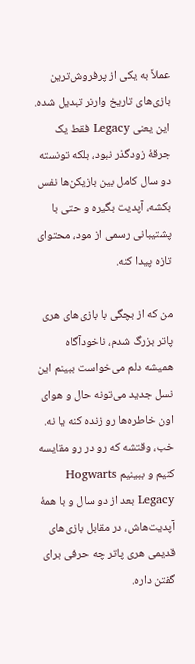عملاً به یکی از پرفروش‌ترین بازی‌های تاریخ وارنر تبدیل شده. این یعنی Legacy فقط یک جرقهٔ زودگذر نبود، بلکه تونسته دو سال کامل بین بازیکن‌ها نفس بکشه، آپدیت بگیره و حتی با پشتیبانی رسمی از مود، محتوای تازه پیدا کنه.

من که از بچگی با بازی‌های هری پاتر بزرگ شدم، ناخودآگاه همیشه دلم می‌خواست ببینم این نسل جدید می‌تونه حال و هوای اون خاطره‌ها رو زنده کنه یا نه. خب، وقتشه که رو در رو مقایسه کنیم و ببینیم Hogwarts Legacy بعد از دو سال و با همهٔ آپدیت‌هاش، در مقابل بازی‌های قدیمی هری پاتر چه حرفی برای گفتن داره.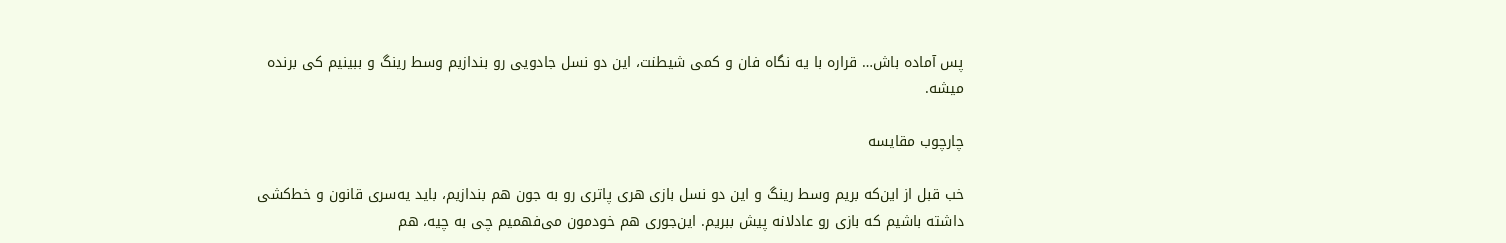پس آماده باش… قراره با یه نگاه فان و کمی شیطنت، این دو نسل جادویی رو بندازیم وسط رینگ و ببینیم کی برنده میشه.

چارچوب مقایسه

خب قبل از این‌که بریم وسط رینگ و این دو نسل بازی هری پاتری رو به جون هم بندازیم، باید یه‌سری قانون و خط‌کشی داشته باشیم که بازی رو عادلانه پیش ببریم. این‌جوری هم خودمون می‌فهمیم چی به چیه، هم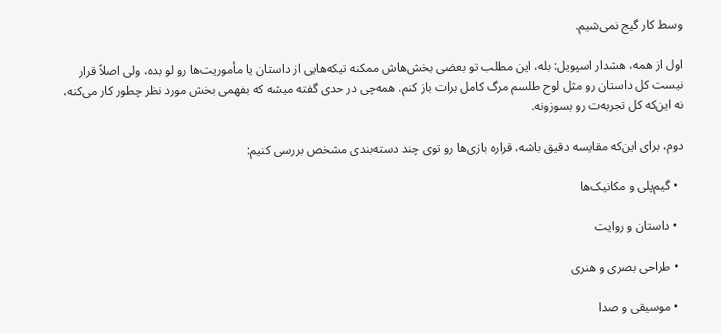وسط کار گیج نمی‌شیم.

اول از همه، هشدار اسپویل: بله، این مطلب تو بعضی بخش‌هاش ممکنه تیکه‌هایی از داستان یا مأموریت‌ها رو لو بده، ولی اصلاً قرار نیست کل داستان رو مثل لوح طلسم مرگ کامل برات باز کنم. همه‌چی در حدی گفته میشه که بفهمی بخش مورد نظر چطور کار می‌کنه، نه این‌که کل تجربه‌ت رو بسوزونه.

دوم، برای این‌که مقایسه دقیق باشه، قراره بازی‌ها رو توی چند دسته‌بندی مشخص بررسی کنیم:

  • گیم‌پلی و مکانیک‌ها

  • داستان و روایت

  • طراحی بصری و هنری

  • موسیقی و صدا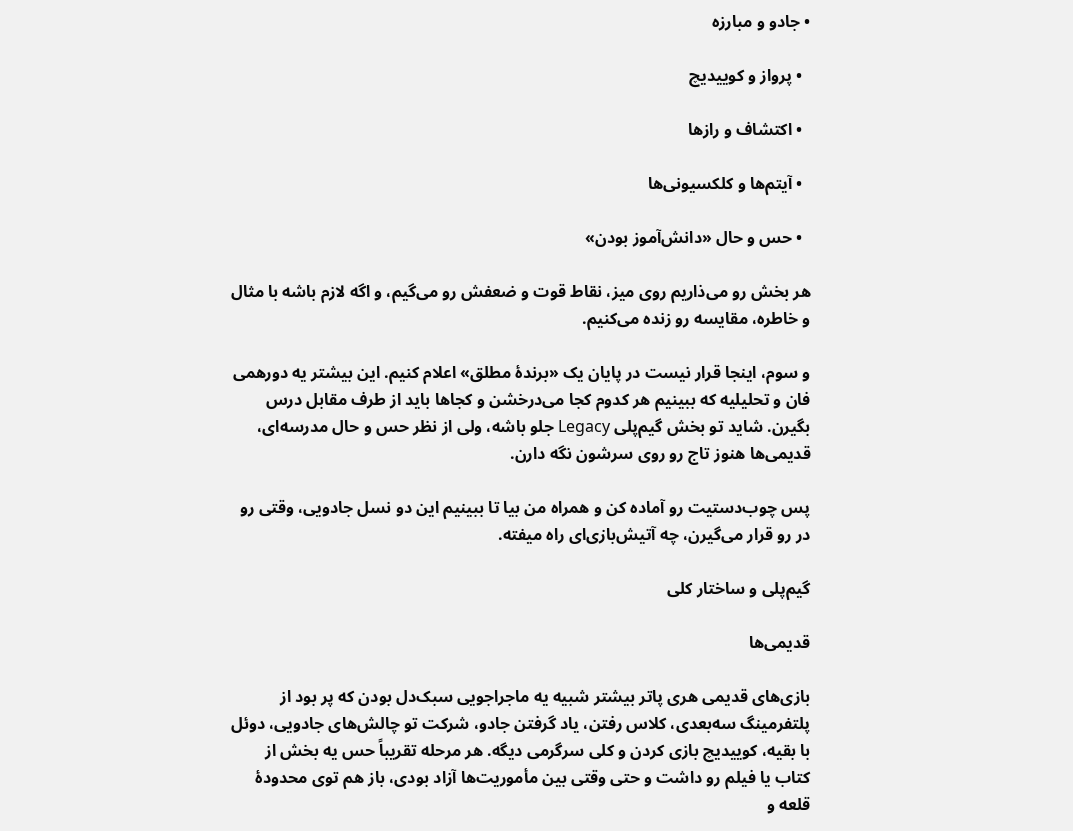• جادو و مبارزه

  • پرواز و کوییدیچ

  • اکتشاف و رازها

  • آیتم‌ها و کلکسیونی‌ها

  • حس و حال «دانش‌آموز بودن»

هر بخش رو می‌ذاریم روی میز، نقاط قوت و ضعفش رو می‌گیم، و اگه لازم باشه با مثال و خاطره، مقایسه رو زنده می‌کنیم.

و سوم، اینجا قرار نیست در پایان یک «برندهٔ مطلق» اعلام کنیم. این بیشتر یه دورهمی فان و تحلیلیه که ببینیم هر کدوم کجا می‌درخشن و کجاها باید از طرف مقابل درس بگیرن. شاید تو بخش گیم‌پلی Legacy جلو باشه، ولی از نظر حس و حال مدرسه‌ای، قدیمی‌ها هنوز تاج رو روی سرشون نگه دارن.

پس چوب‌دستیت رو آماده کن و همراه من بیا تا ببینیم این دو نسل جادویی، وقتی رو در رو قرار می‌گیرن، چه آتیش‌بازی‌ای راه میفته.

گیم‌پلی و ساختار کلی

قدیمی‌ها

بازی‌های قدیمی هری پاتر بیشتر شبیه یه ماجراجویی سبک‌دل بودن که پر بود از پلتفرمینگ سه‌بعدی، کلاس رفتن، یاد گرفتن جادو، شرکت تو چالش‌های جادویی، دوئل با بقیه، کوییدیچ بازی کردن و کلی سرگرمی دیگه. هر مرحله تقریباً حس یه بخش از کتاب یا فیلم رو داشت و حتی وقتی بین مأموریت‌ها آزاد بودی، باز هم توی محدودهٔ قلعه و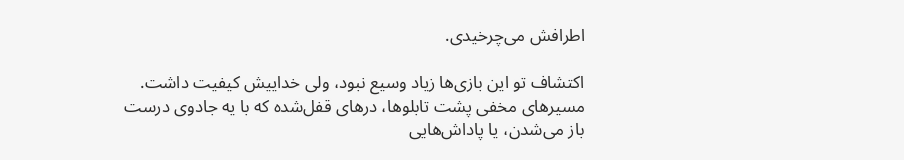اطرافش می‌چرخیدی.

اکتشاف تو این بازی‌ها زیاد وسیع نبود، ولی خداییش کیفیت داشت. مسیرهای مخفی پشت تابلوها، درهای قفل‌شده که با یه جادوی درست باز می‌شدن، یا پاداش‌هایی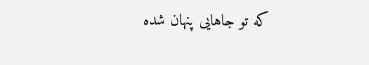که تو جاهایی پنهان شده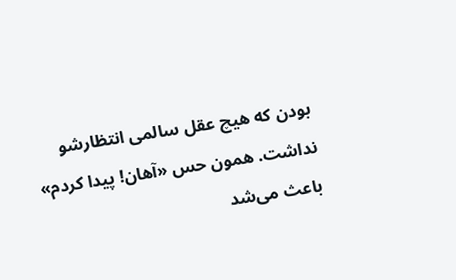بودن که هیچ عقل سالمی انتظارشو نداشت. همون حس «آهان! پیدا کردم» باعث می‌شد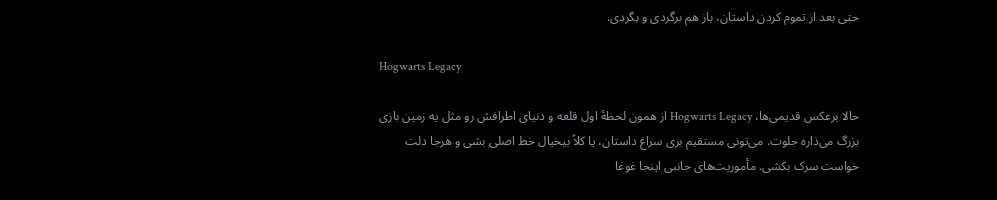حتی بعد از تموم کردن داستان، باز هم برگردی و بگردی.

Hogwarts Legacy

حالا برعکس قدیمی‌ها، Hogwarts Legacy از همون لحظهٔ اول قلعه و دنیای اطرافش رو مثل یه زمین بازی بزرگ می‌ذاره جلوت. می‌تونی مستقیم بری سراغ داستان، یا کلاً بیخیال خط اصلی بشی و هرجا دلت خواست سرک بکشی. مأموریت‌های جانبی اینجا غوغا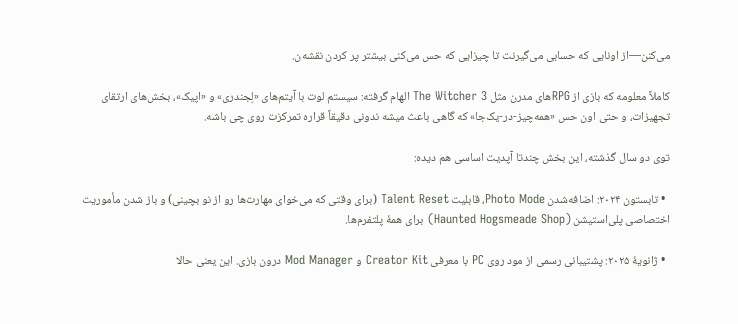می‌کنن—از اونایی که حسابی می‌گیرنت تا چیزایی که حس می‌کنی بیشتر پر کردن نقشه‌ن.

کاملاً معلومه که بازی از RPGهای مدرن مثل The Witcher 3 الهام گرفته: سیستم لوت با آیتم‌های «لِجندری» و «اپیک»، بخش‌های ارتقای تجهیزات، و حتی اون حس «همه‌چیز-در-یک‌جا» که گاهی باعث میشه ندونی دقیقاً قراره تمرکزت روی چی باشه.

توی دو سال گذشته، این بخش چندتا آپدیت اساسی هم دیده:

  • تابستون ۲۰۲۴: اضافه‌شدن Photo Mode، قابلیت Talent Reset (برای وقتی که می‌خوای مهارت‌ها رو از نو بچینی) و باز شدن مأموریت اختصاصی پلی‌استیشن (Haunted Hogsmeade Shop) برای همهٔ پلتفرم‌ها.

  • ژانویهٔ ۲۰۲۵: پشتیبانی رسمی از مود روی PC با معرفی Creator Kit و Mod Manager درون بازی. این یعنی حالا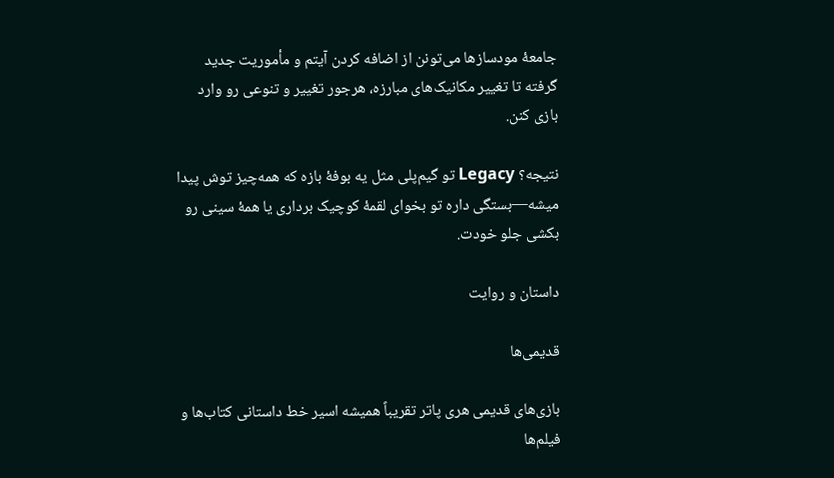جامعهٔ مودسازها می‌تونن از اضافه کردن آیتم و مأموریت جدید گرفته تا تغییر مکانیک‌های مبارزه، هرجور تغییر و تنوعی رو وارد بازی کنن.

نتیجه؟ Legacy تو گیم‌پلی مثل یه بوفهٔ بازه که همه‌چیز توش پیدا میشه—بستگی داره تو بخوای لقمهٔ کوچیک برداری یا همهٔ سینی رو بکشی جلو خودت.

داستان و روایت

قدیمی‌ها

بازی‌های قدیمی هری پاتر تقریباً همیشه اسیر خط داستانی کتاب‌ها و فیلم‌ها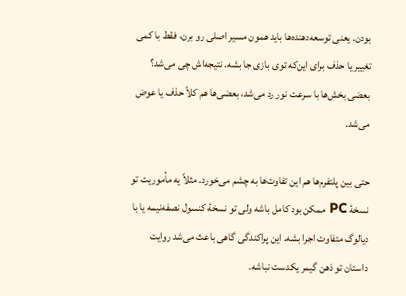بودن. یعنی توسعه‌دهنده‌ها باید همون مسیر اصلی رو برن، فقط با کمی تغییر یا حذف برای این‌که توی بازی جا بشه. نتیجه‌اش چی می‌شد؟ بعضی بخش‌ها با سرعت نور رد می‌شد، بعضی‌ها هم کلاً حذف یا عوض می‌شد.

حتی بین پلتفرم‌ها هم این تفاوت‌ها به چشم می‌خورد. مثلاً یه مأموریت تو نسخهٔ PC ممکن بود کامل باشه ولی تو نسخهٔ کنسول نصفه‌نیمه یا با دیالوگ متفاوت اجرا بشه. این پراکندگی گاهی باعث می‌شد روایت داستان تو ذهن گیمر یکدست نباشه.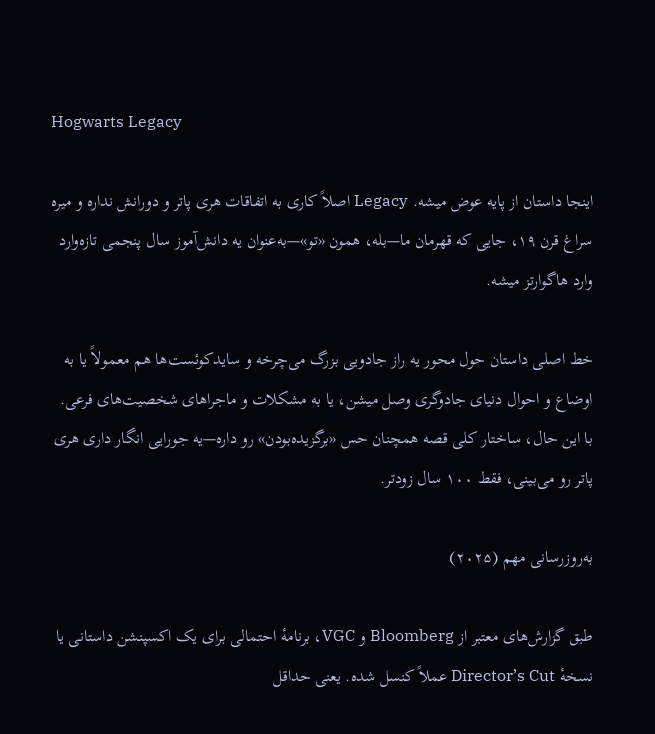Hogwarts Legacy

اینجا داستان از پایه عوض میشه. Legacy اصلاً کاری به اتفاقات هری پاتر و دورانش نداره و میره سراغ قرن ۱۹، جایی که قهرمان ما—بله، همون «تو»—به‌عنوان یه دانش‌آموز سال پنجمی تازه‌وارد وارد هاگوارتز میشه.

خط اصلی داستان حول محور یه راز جادویی بزرگ می‌چرخه و سایدکوئست‌ها هم معمولاً یا به اوضاع و احوال دنیای جادوگری وصل میشن، یا به مشکلات و ماجراهای شخصیت‌های فرعی.
با این حال، ساختار کلی قصه همچنان حس «برگزیده‌بودن» رو داره—یه جورایی انگار داری هری پاتر رو می‌بینی، فقط ۱۰۰ سال زودتر.

به‌روزرسانی مهم (۲۰۲۵)

طبق گزارش‌های معتبر از Bloomberg و VGC، برنامهٔ احتمالی برای یک اکسپنشن داستانی یا نسخهٔ Director’s Cut عملاً کنسل شده. یعنی حداقل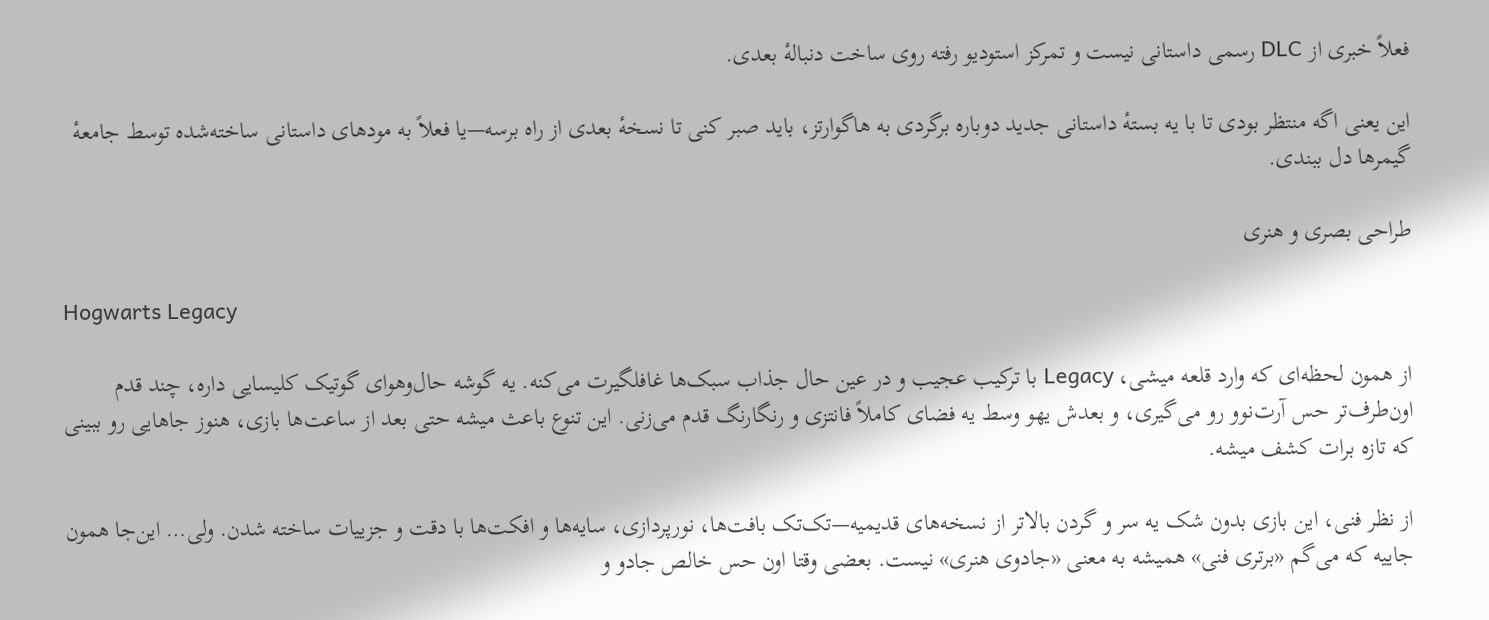فعلاً خبری از DLC رسمی داستانی نیست و تمرکز استودیو رفته روی ساخت دنبالهٔ بعدی.

این یعنی اگه منتظر بودی تا با یه بستهٔ داستانی جدید دوباره برگردی به هاگوارتز، باید صبر کنی تا نسخهٔ بعدی از راه برسه—یا فعلاً به مودهای داستانی ساخته‌شده توسط جامعهٔ گیمرها دل ببندی.

طراحی بصری و هنری

Hogwarts Legacy

از همون لحظه‌ای که وارد قلعه میشی، Legacy با ترکیب عجیب و در عین حال جذاب سبک‌ها غافلگیرت می‌کنه. یه گوشه حال‌وهوای گوتیک کلیسایی داره، چند قدم اون‌طرف‌تر حس آرت‌نوو رو می‌گیری، و بعدش یهو وسط یه فضای کاملاً فانتزی و رنگارنگ قدم می‌زنی. این تنوع باعث میشه حتی بعد از ساعت‌ها بازی، هنوز جاهایی رو ببینی که تازه برات کشف میشه.

از نظر فنی، این بازی بدون شک یه سر و گردن بالاتر از نسخه‌های قدیمیه—تک‌تک بافت‌ها، نورپردازی، سایه‌ها و افکت‌ها با دقت و جزییات ساخته شدن. ولی… این‌جا همون جاییه که می‌گم «برتری فنی» همیشه به معنی «جادوی هنری» نیست. بعضی وقتا اون حس خالص جادو و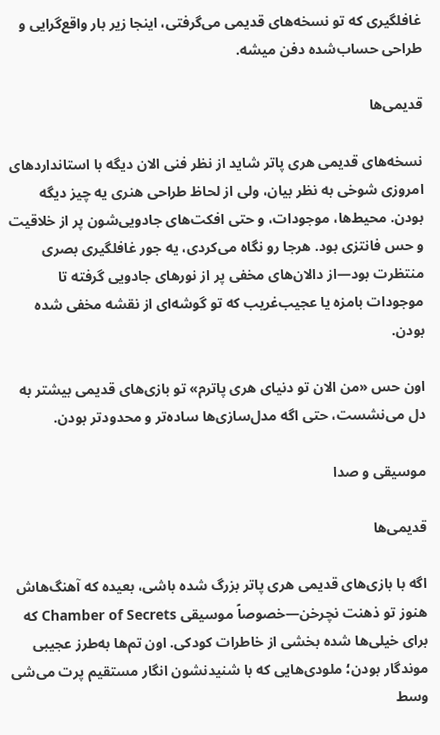غافلگیری که تو نسخه‌های قدیمی می‌گرفتی، اینجا زیر بار واقع‌گرایی و طراحی حساب‌شده دفن میشه.

قدیمی‌ها

نسخه‌های قدیمی هری پاتر شاید از نظر فنی الان دیگه با استانداردهای امروزی شوخی به نظر بیان، ولی از لحاظ طراحی هنری یه چیز دیگه بودن. محیط‌ها، موجودات، و حتی افکت‌های جادویی‌شون پر از خلاقیت و حس فانتزی بود. هرجا رو نگاه می‌کردی، یه جور غافلگیری بصری منتظرت بود—از دالان‌های مخفی پر از نورهای جادویی گرفته تا موجودات بامزه یا عجیب‌غریب که تو گوشه‌ای از نقشه مخفی شده بودن.

اون حس «من الان تو دنیای هری پاترم» تو بازی‌های قدیمی بیشتر به دل می‌نشست، حتی اگه مدل‌سازی‌ها ساده‌تر و محدودتر بودن.

موسیقی و صدا

قدیمی‌ها

اگه با بازی‌های قدیمی هری پاتر بزرگ شده باشی، بعیده که آهنگ‌هاش هنوز تو ذهنت نچرخن—خصوصاً موسیقی Chamber of Secrets که برای خیلی‌ها شده بخشی از خاطرات کودکی. اون تم‌ها به‌طرز عجیبی موندگار بودن؛ ملودی‌هایی که با شنیدنشون انگار مستقیم پرت می‌شی وسط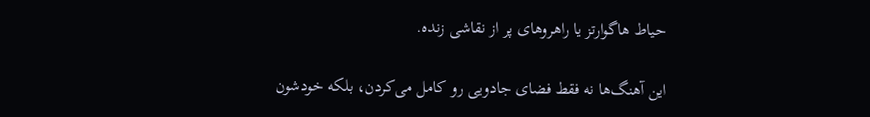حیاط هاگوارتز یا راهروهای پر از نقاشی زنده.

این آهنگ‌ها نه فقط فضای جادویی رو کامل می‌کردن، بلکه خودشون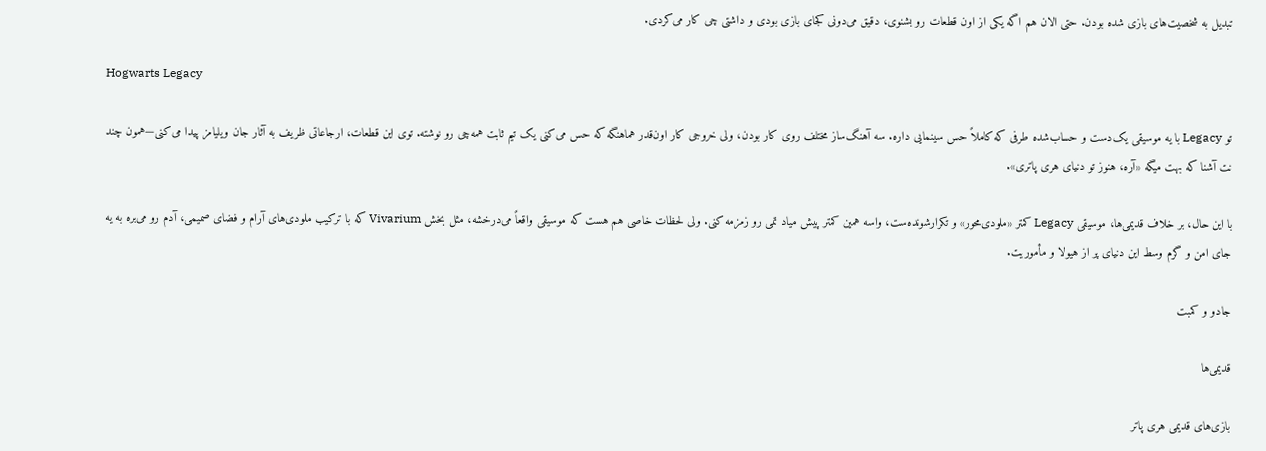تبدیل به شخصیت‌های بازی شده بودن. حتی الان هم اگه یکی از اون قطعات رو بشنوی، دقیق می‌دونی کجای بازی بودی و داشتی چی کار می‌کردی.

Hogwarts Legacy

تو Legacy با یه موسیقی یک‌دست و حساب‌شده طرفی که کاملاً حس سینمایی داره. سه آهنگ‌ساز مختلف روی کار بودن، ولی خروجی کار اون‌قدر هماهنگه که حس می‌کنی یک تیم ثابت همه‌چی رو نوشته. توی این قطعات، ارجاعاتی ظریف به آثار جان ویلیامز پیدا می‌کنی—همون چند نت آشنا که بهت میگه «آره، هنوز تو دنیای هری پاتری».

با این حال، بر خلاف قدیمی‌ها، موسیقی Legacy کمتر «ملودی‌محور» و تکرارشونده‌ست، واسه همین کمتر پیش میاد تمی رو زمزمه کنی. ولی لحظات خاصی هم هست که موسیقی واقعاً می‌درخشه، مثل بخش Vivarium که با ترکیب ملودی‌های آرام و فضای صمیمی، آدم رو می‌بره به یه جای امن و گرم وسط این دنیای پر از هیولا و مأموریت.

جادو و کمبت

قدیمی‌ها

بازی‌های قدیمی هری پاتر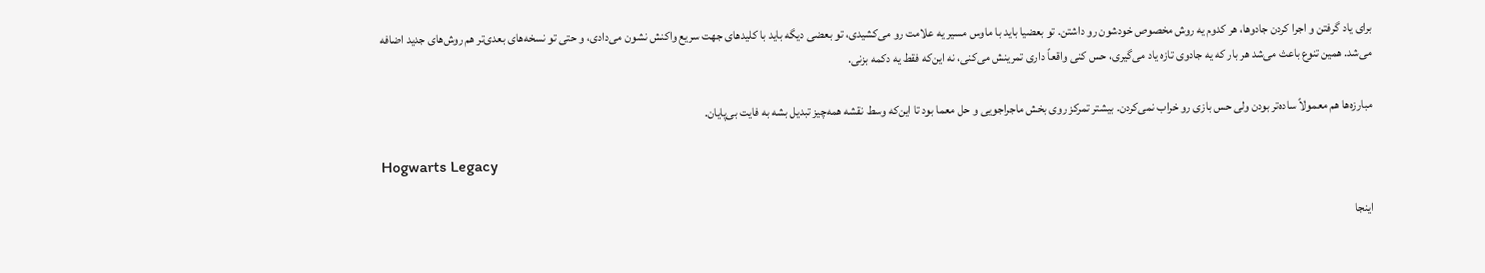برای یاد گرفتن و اجرا کردن جادوها، هر کدوم یه روش مخصوص خودشون رو داشتن. تو بعضیا باید با ماوس مسیر یه علامت رو می‌کشیدی، تو بعضی دیگه باید با کلیدهای جهت سریع واکنش نشون می‌دادی، و حتی تو نسخه‌های بعدی‌تر هم روش‌های جدید اضافه می‌شد. همین تنوع باعث می‌شد هر بار که یه جادوی تازه یاد می‌گیری، حس کنی واقعاً داری تمرینش می‌کنی، نه این‌که فقط یه دکمه بزنی.

مبارزه‌ها هم معمولاً ساده‌تر بودن ولی حس بازی رو خراب نمی‌کردن. بیشتر تمرکز روی بخش ماجراجویی و حل معما بود تا این‌که وسط نقشه همه‌چیز تبدیل بشه به فایت بی‌پایان.

Hogwarts Legacy

اینجا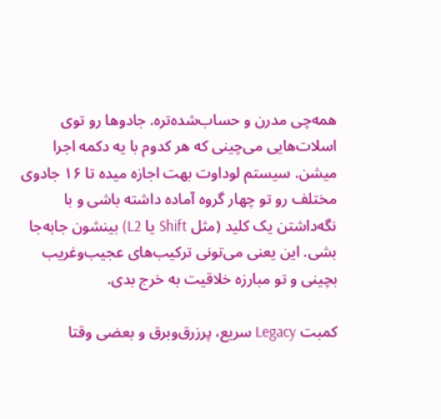همه‌چی مدرن و حساب‌شده‌تره. جادوها رو توی اسلات‌هایی می‌چینی که هر کدوم با یه دکمه اجرا میشن. سیستم لوداوت بهت اجازه میده تا ۱۶ جادوی مختلف رو تو چهار گروه آماده داشته باشی و با نگه‌داشتن یک کلید (مثل Shift یا L2) بینشون جابه‌جا بشی. این یعنی می‌تونی ترکیب‌های عجیب‌وغریب بچینی و تو مبارزه خلاقیت به خرج بدی.

کمبت Legacy سریع، پرزرق‌وبرق و بعضی وقتا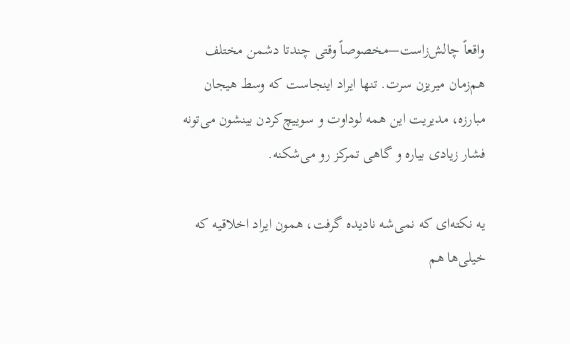واقعاً چالش‌زاست—مخصوصاً وقتی چندتا دشمن مختلف هم‌زمان میریزن سرت. تنها ایراد اینجاست که وسط هیجان مبارزه، مدیریت این همه لوداوت و سوییچ‌کردن بینشون می‌تونه فشار زیادی بیاره و گاهی تمرکز رو می‌شکنه.

یه نکته‌ای که نمی‌شه نادیده گرفت، همون ایراد اخلاقیه که خیلی‌ها هم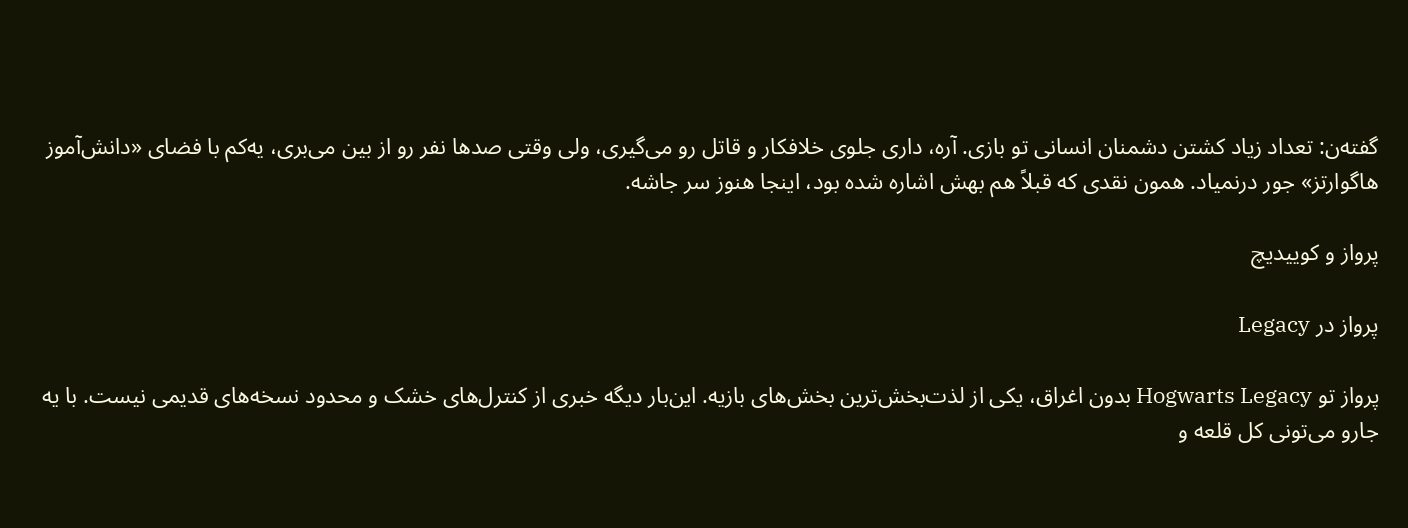گفته‌ن: تعداد زیاد کشتن دشمنان انسانی تو بازی. آره، داری جلوی خلافکار و قاتل رو می‌گیری، ولی وقتی صدها نفر رو از بین می‌بری، یه‌کم با فضای «دانش‌آموز هاگوارتز» جور درنمیاد. همون نقدی که قبلاً هم بهش اشاره شده بود، اینجا هنوز سر جاشه.

پرواز و کوییدیچ

پرواز در Legacy

پرواز تو Hogwarts Legacy بدون اغراق، یکی از لذت‌بخش‌ترین بخش‌های بازیه. این‌بار دیگه خبری از کنترل‌های خشک و محدود نسخه‌های قدیمی نیست. با یه جارو می‌تونی کل قلعه و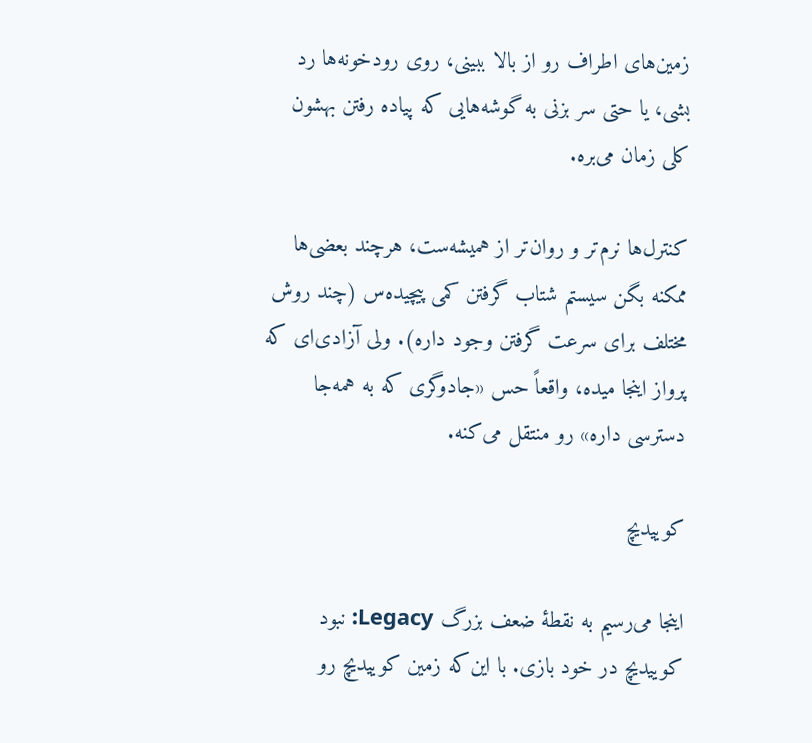زمین‌های اطراف رو از بالا ببینی، روی رودخونه‌ها رد بشی، یا حتی سر بزنی به گوشه‌هایی که پیاده رفتن بهشون کلی زمان می‌بره.

کنترل‌ها نرم‌تر و روان‌تر از همیشه‌ست، هرچند بعضی‌ها ممکنه بگن سیستم شتاب گرفتن کمی پیچیده‌س (چند روش مختلف برای سرعت گرفتن وجود داره). ولی آزادی‌ای که پرواز اینجا میده، واقعاً حس «جادوگری که به همه‌جا دسترسی داره» رو منتقل می‌کنه.

کوییدیچ

اینجا می‌رسیم به نقطهٔ ضعف بزرگ Legacy: نبود کوییدیچ در خود بازی. با این‌که زمین کوییدیچ رو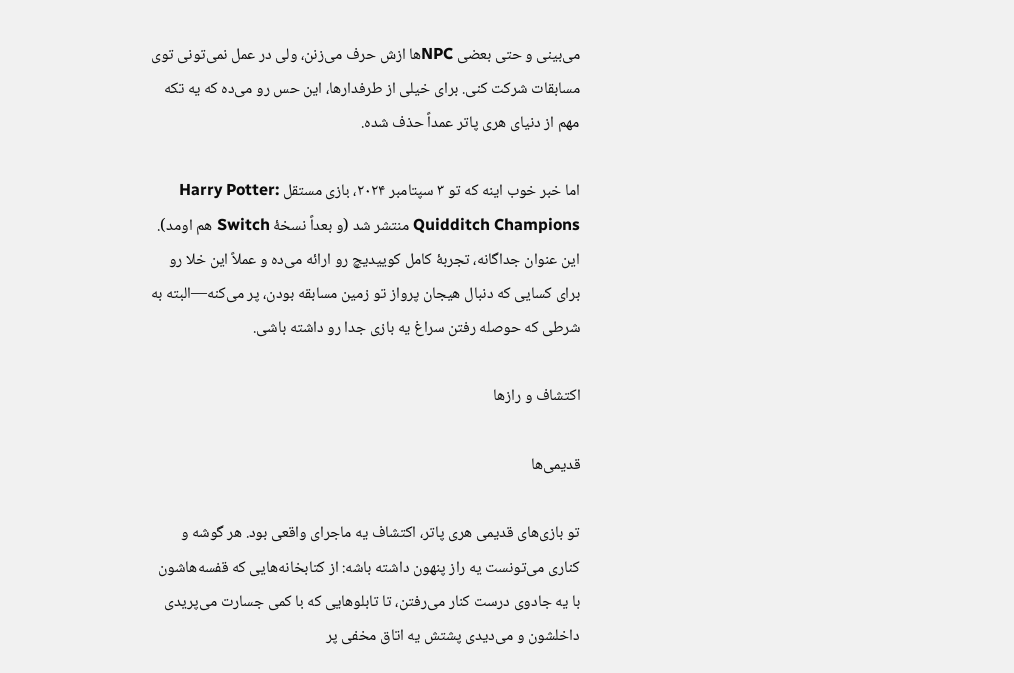می‌بینی و حتی بعضی NPCها ازش حرف می‌زنن، ولی در عمل نمی‌تونی توی مسابقات شرکت کنی. برای خیلی از طرفدارها، این حس رو می‌ده که یه تکه مهم از دنیای هری پاتر عمداً حذف شده.

اما خبر خوب اینه که تو ۳ سپتامبر ۲۰۲۴، بازی مستقل Harry Potter: Quidditch Champions منتشر شد (و بعداً نسخهٔ Switch هم اومد). این عنوان جداگانه، تجربهٔ کامل کوییدیچ رو ارائه می‌ده و عملاً این خلا رو برای کسایی که دنبال هیجان پرواز تو زمین مسابقه بودن، پر می‌کنه—البته به شرطی که حوصله رفتن سراغ یه بازی جدا رو داشته باشی.

اکتشاف و رازها

قدیمی‌ها

تو بازی‌های قدیمی هری پاتر، اکتشاف یه ماجرای واقعی بود. هر گوشه و کناری می‌تونست یه راز پنهون داشته باشه: از کتابخانه‌هایی که قفسه‌هاشون با یه جادوی درست کنار می‌رفتن، تا تابلوهایی که با کمی جسارت می‌پریدی داخلشون و می‌دیدی پشتش یه اتاق مخفی پر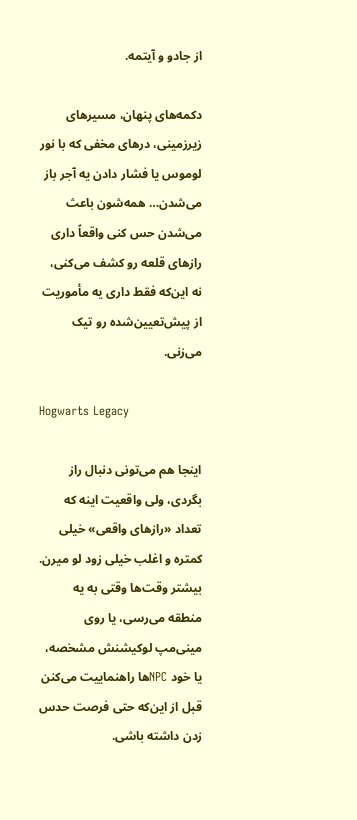از جادو و آیتمه.

دکمه‌های پنهان، مسیرهای زیرزمینی، درهای مخفی که با نور لوموس یا فشار دادن یه آجر باز می‌شدن… همه‌شون باعث می‌شدن حس کنی واقعاً داری رازهای قلعه رو کشف می‌کنی، نه این‌که فقط داری یه مأموریت از پیش‌تعیین‌شده رو تیک می‌زنی.

Hogwarts Legacy

اینجا هم می‌تونی دنبال راز بگردی، ولی واقعیت اینه که تعداد «رازهای واقعی» خیلی کمتره و اغلب خیلی زود لو میرن. بیشتر وقت‌ها وقتی به یه منطقه می‌رسی، یا روی مینی‌مپ لوکیشنش مشخصه، یا خود NPCها راهنماییت می‌کنن قبل از این‌که حتی فرصت حدس زدن داشته باشی.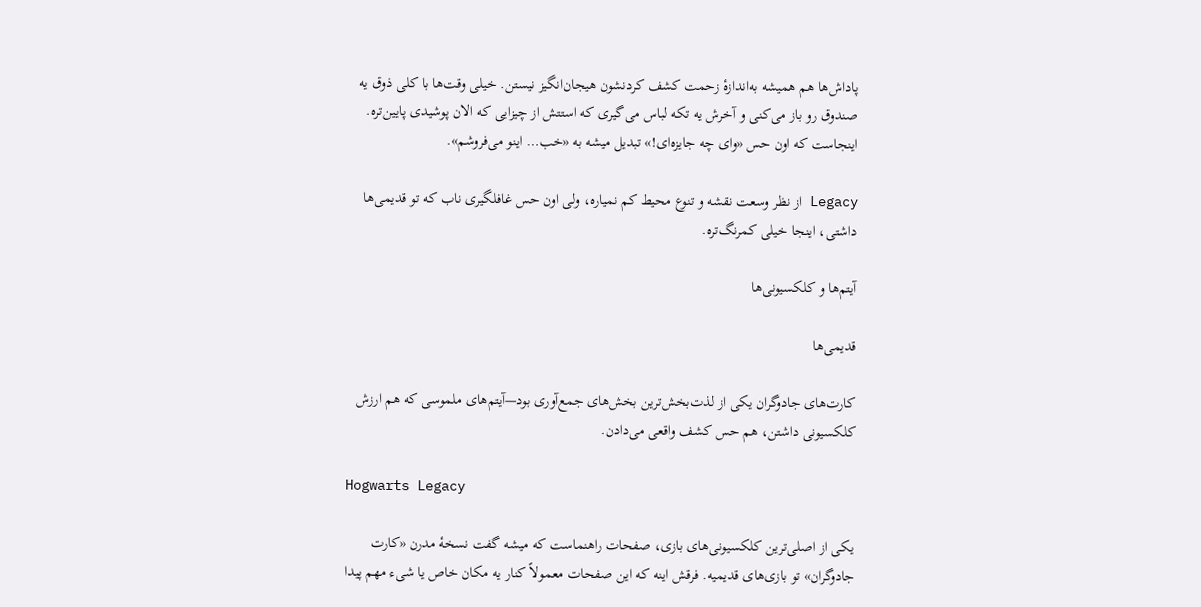پاداش‌ها هم همیشه به‌اندازهٔ زحمت کشف کردنشون هیجان‌انگیز نیستن. خیلی وقت‌ها با کلی ذوق یه صندوق رو باز می‌کنی و آخرش یه تکه لباس می‌گیری که استتش از چیزایی که الان پوشیدی پایین‌تره. اینجاست که اون حس «وای چه جایزه‌ای!» تبدیل میشه به «خب… اینو می‌فروشم».

Legacy از نظر وسعت نقشه و تنوع محیط کم نمیاره، ولی اون حس غافلگیری ناب که تو قدیمی‌ها داشتی، اینجا خیلی کمرنگ‌تره.

آیتم‌ها و کلکسیونی‌ها

قدیمی‌ها

کارت‌های جادوگران یکی از لذت‌بخش‌ترین بخش‌های جمع‌آوری بود—آیتم‌های ملموسی که هم ارزش کلکسیونی داشتن، هم حس کشف واقعی می‌دادن.

Hogwarts Legacy

یکی از اصلی‌ترین کلکسیونی‌های بازی، صفحات راهنماست که میشه گفت نسخهٔ مدرن «کارت جادوگران» تو بازی‌های قدیمیه. فرقش اینه که این صفحات معمولاً کنار یه مکان خاص یا شیء مهم پیدا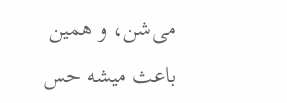می‌شن، و همین باعث میشه حس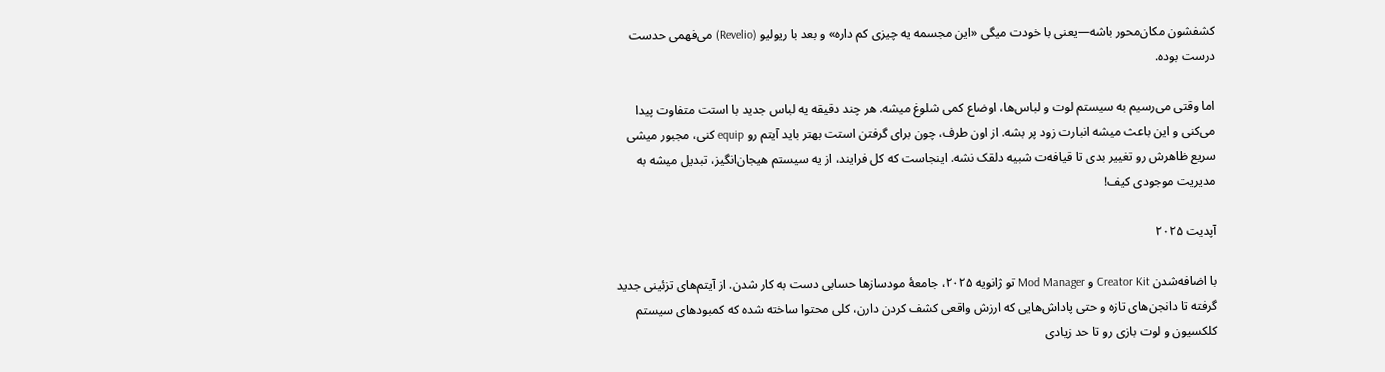کشفشون مکان‌محور باشه—یعنی با خودت میگی «این مجسمه یه چیزی کم داره» و بعد با ریولیو (Revelio) می‌فهمی حدست درست بوده.

اما وقتی می‌رسیم به سیستم لوت و لباس‌ها، اوضاع کمی شلوغ میشه. هر چند دقیقه یه لباس جدید با استت متفاوت پیدا می‌کنی و این باعث میشه انبارت زود پر بشه. از اون طرف، چون برای گرفتن استت بهتر باید آیتم رو equip کنی، مجبور میشی سریع ظاهرش رو تغییر بدی تا قیافه‌ت شبیه دلقک نشه. اینجاست که کل فرایند، از یه سیستم هیجان‌انگیز، تبدیل میشه به مدیریت موجودی کیف!

آپدیت ۲۰۲۵

با اضافه‌شدن Creator Kit و Mod Manager تو ژانویه ۲۰۲۵، جامعهٔ مودسازها حسابی دست به کار شدن. از آیتم‌های تزئینی جدید گرفته تا دانجن‌های تازه و حتی پاداش‌هایی که ارزش واقعی کشف کردن دارن، کلی محتوا ساخته شده که کمبودهای سیستم کلکسیون و لوت بازی رو تا حد زیادی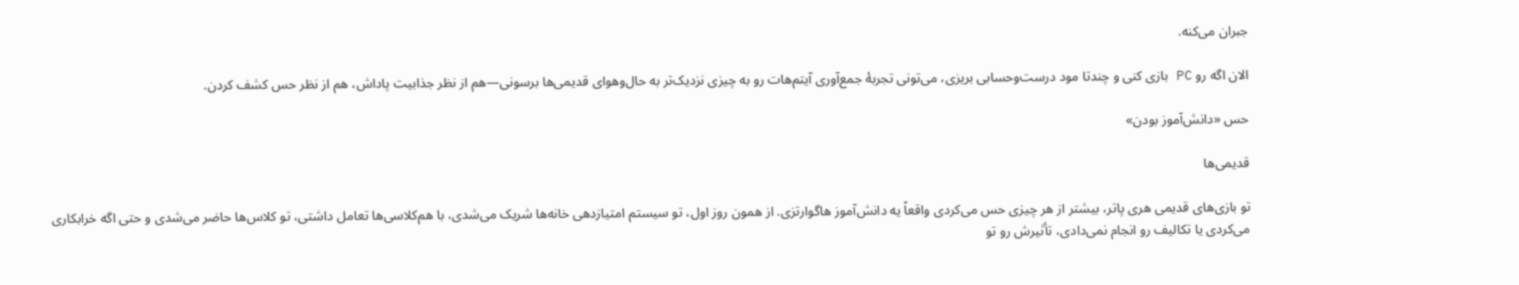جبران می‌کنه.

الان اگه رو PC بازی کنی و چندتا مود درست‌وحسابی بریزی، می‌تونی تجربهٔ جمع‌آوری آیتم‌هات رو به چیزی نزدیک‌تر به حال‌وهوای قدیمی‌ها برسونی—هم از نظر جذابیت پاداش، هم از نظر حس کشف کردن.

حس «دانش‌آموز بودن»

قدیمی‌ها

تو بازی‌های قدیمی هری پاتر، بیشتر از هر چیزی حس می‌کردی واقعاً یه دانش‌آموز هاگوارتزی. از همون روز اول، تو سیستم امتیازدهی خانه‌ها شریک می‌شدی، با هم‌کلاسی‌ها تعامل داشتی، تو کلاس‌ها حاضر می‌شدی و حتی اگه خرابکاری می‌کردی یا تکالیف رو انجام نمی‌دادی، تأثیرش رو تو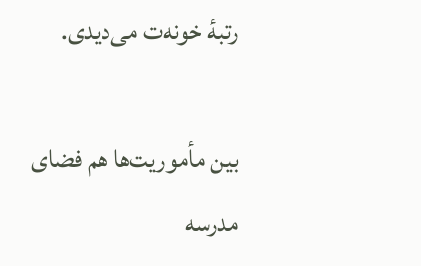رتبهٔ خونه‌ت می‌دیدی.

بین مأموریت‌ها هم فضای مدرسه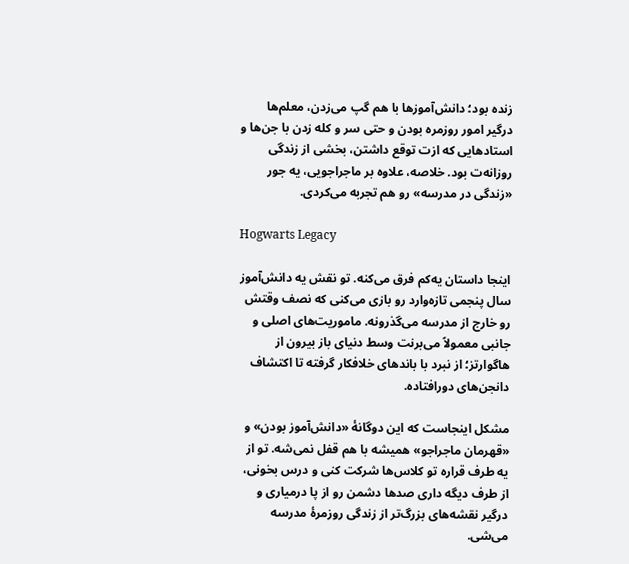زنده بود؛ دانش‌آموزها با هم گپ می‌زدن، معلم‌ها درگیر امور روزمره بودن و حتی سر و کله زدن با جن‌ها و استادهایی که ازت توقع داشتن، بخشی از زندگی روزانه‌ت بود. خلاصه، علاوه بر ماجراجویی، یه جور «زندگی در مدرسه» رو هم تجربه می‌کردی.

Hogwarts Legacy

اینجا داستان یه‌کم فرق می‌کنه. تو نقش یه دانش‌آموز سال پنجمی تازه‌وارد رو بازی می‌کنی که نصف وقتش رو خارج از مدرسه می‌گذرونه. ماموریت‌های اصلی و جانبی معمولاً می‌برنت وسط دنیای باز بیرون از هاگوارتز؛ از نبرد با باندهای خلافکار گرفته تا اکتشاف دانجن‌های دورافتاده.

مشکل اینجاست که این دوگانهٔ «دانش‌آموز بودن» و «قهرمان ماجراجو» همیشه با هم قفل نمی‌شه. تو از یه طرف قراره تو کلاس‌ها شرکت کنی و درس بخونی، از طرف دیگه داری صدها دشمن رو از پا درمیاری و درگیر نقشه‌های بزرگ‌تر از زندگی روزمرهٔ مدرسه می‌شی.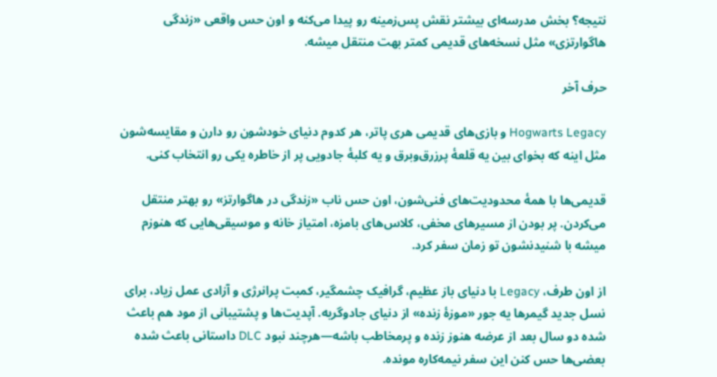نتیجه؟ بخش مدرسه‌ای بیشتر نقش پس‌زمینه رو پیدا می‌کنه و اون حس واقعی «زندگی هاگوارتزی» مثل نسخه‌های قدیمی کمتر بهت منتقل میشه.

حرف آخر

Hogwarts Legacy و بازی‌های قدیمی هری پاتر، هر کدوم دنیای خودشون رو دارن و مقایسه‌شون مثل اینه که بخوای بین یه قلعهٔ پرزرق‌وبرق و یه کلبهٔ جادویی پر از خاطره یکی رو انتخاب کنی.

قدیمی‌ها با همهٔ محدودیت‌های فنی‌شون، اون حس ناب «زندگی در هاگوارتز» رو بهتر منتقل می‌کردن. پر بودن از مسیرهای مخفی، کلاس‌های بامزه، امتیاز خانه و موسیقی‌هایی که هنوزم میشه با شنیدنشون تو زمان سفر کرد.

از اون طرف، Legacy با دنیای باز عظیم، گرافیک چشمگیر، کمبت پرانرژی و آزادی عمل زیاد، برای نسل جدید گیمرها یه جور «موزهٔ زنده» از دنیای جادوگریه. آپدیت‌ها و پشتیبانی از مود هم باعث شده دو سال بعد از عرضه هنوز زنده و پرمخاطب باشه—هرچند نبود DLC داستانی باعث شده بعضی‌ها حس کنن این سفر نیمه‌کاره مونده.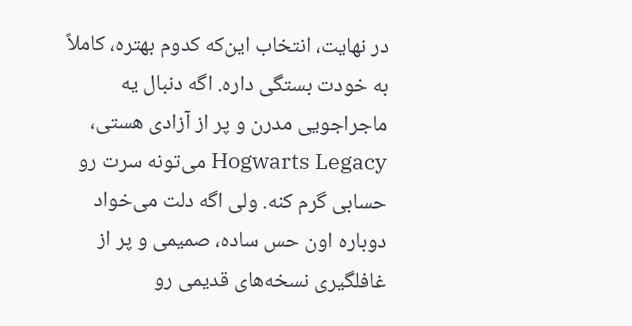در نهایت، انتخاب این‌که کدوم بهتره، کاملاً به خودت بستگی داره. اگه دنبال یه ماجراجویی مدرن و پر از آزادی هستی، Hogwarts Legacy می‌تونه سرت رو حسابی گرم کنه. ولی اگه دلت می‌خواد دوباره اون حس ساده، صمیمی و پر از غافلگیری نسخه‌های قدیمی رو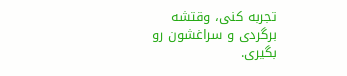تجربه کنی، وقتشه برگردی و سراغشون رو بگیری.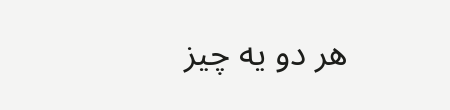هر دو یه چیز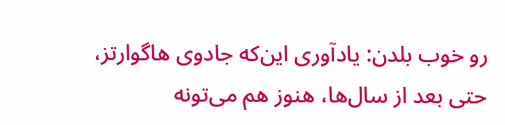رو خوب بلدن: یادآوری این‌که جادوی هاگوارتز، حتی بعد از سال‌ها، هنوز هم می‌تونه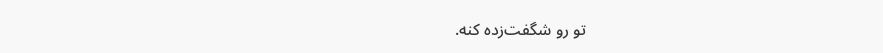تو رو شگفت‌زده کنه.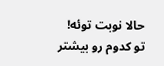حالا نوبت توئه!
تو کدوم رو بیشتر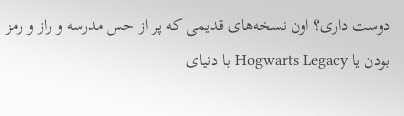دوست داری؟ اون نسخه‌های قدیمی که پر از حس مدرسه و راز و رمز بودن یا Hogwarts Legacy با دنیای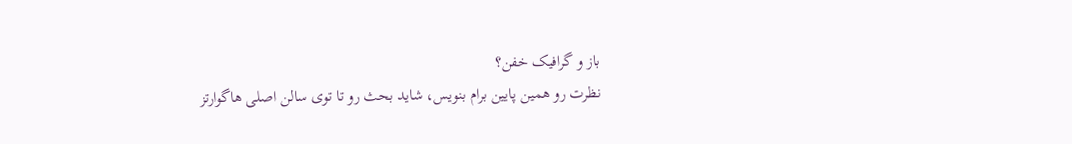باز و گرافیک خفن؟
نظرت رو همین پایین برام بنویس، شاید بحث رو تا توی سالن اصلی هاگوارتز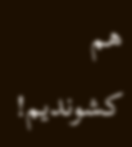هم کشوندیم!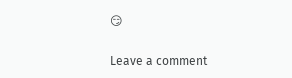😏

Leave a comment